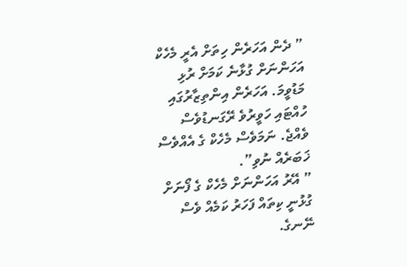” ދެން އަހަރެން ހިތަށް އެރީ މެހެކް އަހަންނަށް ގުޅާނެ ކަމަށް ރުޅި މަޑުވީމަ. އަހަރެން އިންތިޒާރުގައި ހުއްޓައި ހަވީރުވެ ރޭގަނޑުވެސް ވެއްޖެ. ނަމަވެސް މެހެކް ގެ އެއްވެސް ޚަބަރެއް ނުވި”.
” އޭރު އަހަންނަށް މެހެކް ގެ ފޯނަށް ގުޅުނީ ކިތައް ފަހަރު ކަމެއް ވެސް ނޭނގެ.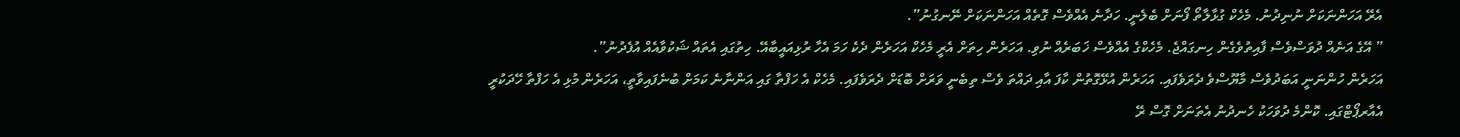އެރޭ އަހަންނަކަށް ނުނިދުނު. މެހެކް ގުޅާލާތޯ ފޯނަށް ބެލެނީ. ހަދާނެ އެއްވެސް ގޮތެއް އަހަންނަކަށް ނޭނގުނު”.
” އޭގެ އަނެއް ދުވަސްވެސް ފާއިތުވެގެން ހިނގައްޖެ. މެހެކްގެ އެއްވެސް ޚަބަރެއް ނުވި. އަހަރެން ހިތަށް އެރީ މެހެކް އަހަރެން ދެކެ ހަމަ އެހާ ރުޅިއައީބާއޭ. ހިތުގައި އެތައް ޝަކުވާއެއް އުފެދުނު”.
އަހަރެން ހުންނަނީ އަބަދުވެސް މާޔޫސްވެ ދެރަވެފައި. އަހަރެން އުޅޭގޮތުން ކާފަ އާއި ދައްތަ ވެސް ތިބެނީ ވަރަށް ބޮޑަށް ދެރަވެފައި. މެހެކް އެ ހަފްތާ ގައި އަންނާނެ ކަމަށް ބުނެފައިވާތީ، އަހަރެން މުޅި އެ ހަފްތާ ހޭދަކުރީ އެއާރޕޯޓްގައި. ކޮންމެ ދުވަހަކު ހެނދުނު އެތަނަށް ގޮސް ރޭ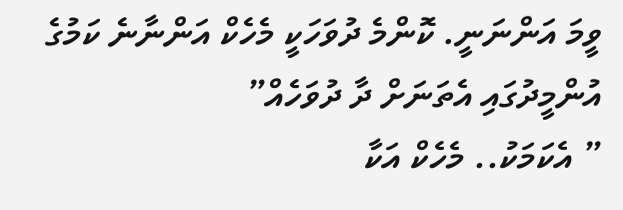ވީމަ އަންނަނީ. ކޮންމެ ދުވަހަކީ މެހެކް އަންނާނެ ކަމުގެ އުންމީދުގައި އެތަނަށް ދާ ދުވަހެއް”
” އެކަމަކު.. މެހެކް އަކާ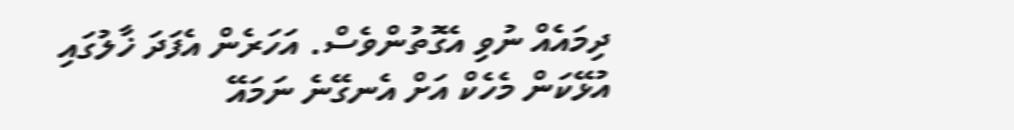ދިމައެއް ނުވި އެގޮތުންވެސް. އަހަރެން އެފަދަ ޚާލުގައި އުޅޭކަން މެހެކް އަށް އެނގޭނެ ނަމައޭ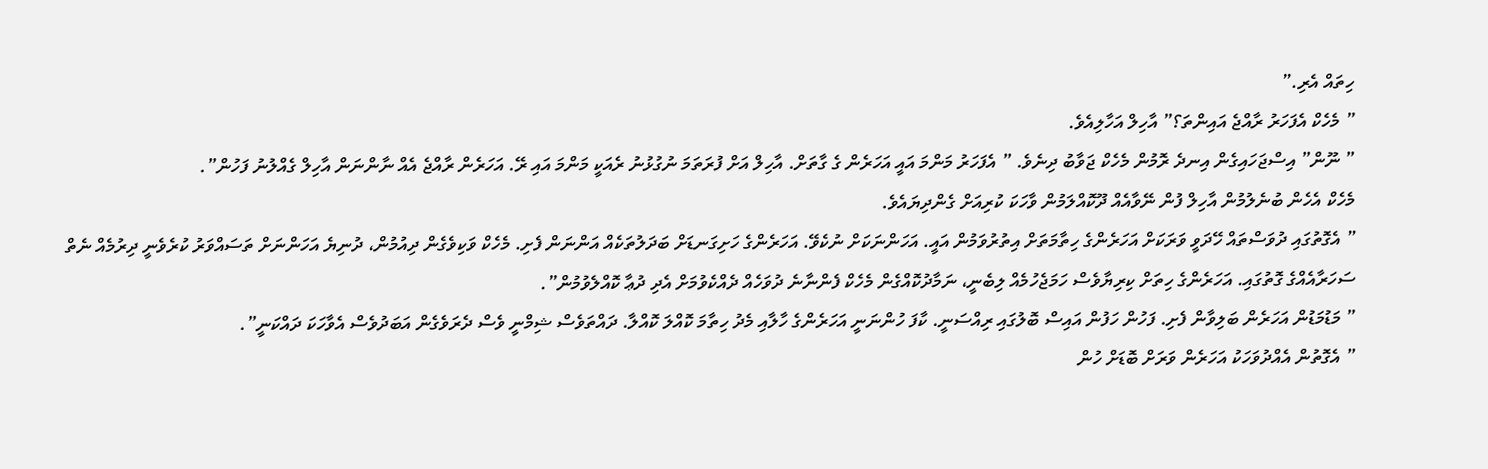ހިތައް އެރި.”
” މެހެކް އެފަހަރު ރާއްޖެ އައިންތަ؟” އާހިލް އަހާލިއެވެ.
” ނޫން” އިސްޖަހައިގެން އިނދެ ރޮމުން މެހެކް ޖަވާބު ދިނެވެ. ” އެފަހަރު މަންމަ އައީ އަހަރެން ގެ ގާތަށް. އާހިލް އަށް ފުރަތަމަ ނުގުޅުނު ރެއަކީ މަންމަ އައި ރޭ. އަހަރެން ރާއްޖެ އެއް ނާންނަން އާހިލް ގެއްލުނު ފަހުން”.
މެހެކް އެހެން ބުނެލުމުން އާހިލް ފުން ނޭވާއެއް ދޫކޮއްލަމުން ވާހަކަ ކުރިއަށް ގެންދިޔައެވެ.
” އެގޮތުގައި ދުވަސްތައް ހޭދަވީ ވަރަކަށް އަހަރެންގެ ހިތާމަތަށް އިތުރުވަމުން އައީ. އަހަންނަކަށް ނުކެވޭ. އަހަރެންގެ ހަށިގަނޑަށް ބަދަލުތަކެއް އަންނަން ފެށި. މެހެކް ވަކިވެގެން ދިއުމުން، ދުނިޔެ އަހަންނަށް ތަސައްވަރު ކުރެވެނީ ދިރުމެއް ނެތް ސަހަރާއެއްގެ ގޮތުގައި. އަހަރެންގެ ހިތަށް ކިރިޔާވެސް ހަމަޖެހުމެއް ލިބެނީ، ނަމާދުކޮއްގެން މެހެކް ފެންނާނެ ދުވަހެއް ދެއްކެވުމަށް އެދި ދުޢާ ކޮއްލެވުމުން”.
” މަޑުމަޑުން އަހަރެން ބަލިވާން ފެށި. ފަހުން ހަފުން އައިސް ބޮލުގައި ރިއްސަނީ. ކާފަ ހުންނަނީ އަހަރެންގެ ހާލާއި މެދު ހިތާމަ ކޮއްލަ ކޮއްލާ. ދައްތަވެސް ޝިމްނީ ވެސް ދެރަވެގެން އަބަދުވެސް އެވާހަކަ ދައްކަނީ”.
” އެގޮތުން އެއްދުވަހަކު އަހަރެން ވަރަށް ބޮޑަށް ހުން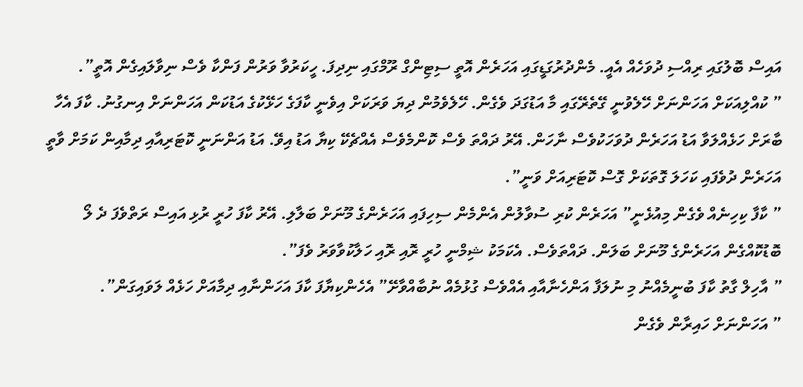އައިސް ބޮލުގައި ރިއްސި ދުވަހެއް އެއީ. މެންދުރުގަޑީގައި އަހަރެން އޮތީ ސިޓިންގް ރޫމްގައި ނިދިފަ. ހީކަރުވާ ވަރުން ފަންކާ ވެސް ނިވާލައިގެން އޮތީ”.
” ކުއްލިއަކަށް އަހަންނަށް ހޭލެވުނީ ގޭތެރޭގައި މާ އަޑުގަދަ ވެގެން. ހޭލެވެމުން ދިޔަ ވަރަކަށް އިވެނީ ކާފަގެ ހަޅޭކުގެ އަޑުކަން އަހަންނަށް އިނގުނު. ކާފަ އެހާ ބާރަށް ހަޅެއްލަވާ އަޑު އަހަރެން ދުވަހަކުވެސް ނާހަން. އޭރު ދައްތަ ވެސް ކޮންމެވެސް އެއްޗެކޭ ކިޔާ އަޑު އިވޭ. އަޑު އަންނަނީ ކޮޓަރިއާއި ދިމާއިން ކަމަށް ވާތީ އަހަރެން ދުވެފައި ކަހަލަ ގޮތަކަށް ގޮސް ކޮޓަރިއަށް ވަނީ”.
” ކާފާ ކިހިނެއް ވެގެން މިއުޅެނީ” އަހަރެން ކުރި ސުވާލުން އެންމެން ސިހިފައި އަހަރެންގެ މޫނަށް ބަލާލި. އޭރު ކާފަ ހުރީ ރުޅި އައިސް ރަތްވެފަ ދެ ލޯ ބޮޑުކޮއްގެން އަހަރެންގެ މޫނަށް ބަލަން. ދައްތަވެސް. އެކަމަކު ޝިމްނީ ހުރީ ރޮއި ރޮއި ހަލާކުވާވަރު ވެފަ”.
” އާހިލް ގާތު ކާފަ ބުނީމެއްނު މި ނުލަފާ އަންހެނާއާއި އެއްވެސް ގުޅުމެއް ނުބާއްވާށޭ” އެހެންކިޔާފަ ކާފަ އަހަންނާއި ދިމާއަށް ހަޅެއް ލަވައިގަން”.
” އަހަންނަށް ހައިރާން ވެގެން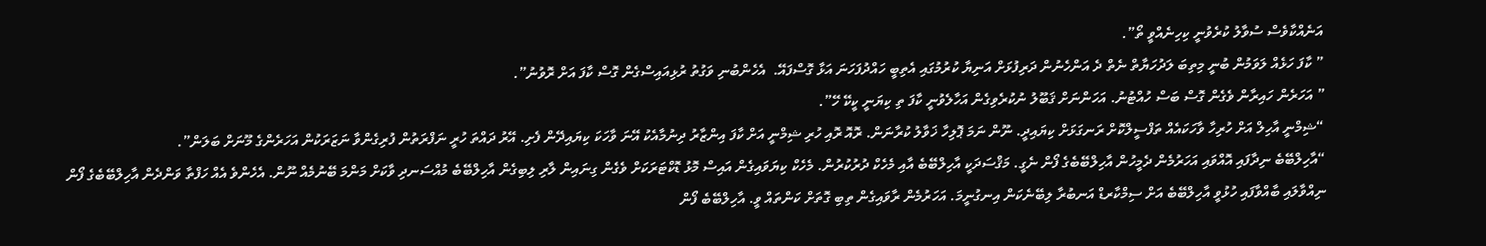އަނެއްކާވެސް ސުވާލު ކުރެވުނީ ކިހިނެއްވީ ތޯ”.
” ކާފަ ހަޅެއް ލަވަމުން ބުނީ މިތިބަ ލަދުހަޔާތް ނެތް ދެ އަންހެނުން ދަރިފުޅަށް އަނިޔާ ކުރުމުގައި އެތިބީ ހައްދުފަހަނަ އަޅާ ގޮސްފައޭ.  އެހެންބުނި ވަގުތު ރުޅިއައިސްގެން ގޮސް ކާފަ އަށް ރޮވުނު”.
” އަހަރެން ހައިރާން ވެގެން ގޮސް ބަސް ހުއްޓުނު. އަހަންނަށް ޤަބޫލު ނުކުރެވިގެން އަހާލެވުނީ ކާފަ ތި ކިޔަނީ ކީކޭ ހޭ”.
“ޝިމްނީ އާހިލް އަށް ހުރިހާ ވާހަކައެއް ތަފްސީލްކޮށް ރަނގަޅަށް ކިޔައިދީ. ނޫން ނަމަ ޕޮލިހާ ޚަވާލު ކުރާނަން. ރޮއޮ ރޮއި ހުރި ޝިމްނީ އަށް ކާފަ އިންޒާރު ދިނުމާއެކު އޭނަ ވާހަކަ ކިޔައިދޭން ފެށި. އޭރު ދައްތަ ހުރީ ނަފްރަތުން ފުރިގެންވާ ނަޒަރަކުން އަހަރެންގެ މޫނަށް ބަލަން”.
“އާހިލްބޭބެ ނިދާފައި އޮއްވައި އަހަރުމެން ދެމީހުން އާހިލްބޭބެގެ ފޯން ނެގީ. މަޤްސަދަކީ އާހިލްބޭބެ އާއި މެހެކް ދުރުކުރުން. މެހެކް ކިޔަވައިގެން އައިސް މޮޅު ޑޮކްޓަރަކަށް ވެގެން ގިނައިން ލާރި ލިބިގެން އާހިލްބޭބެ މުއްސަނދި ވާކަށް މަންމަ ބޭނުމެއް ނޫން. އެހެންވެ އެއް ހަފްތާ ވަންދެން އާހިލްބޭބެގެ ފޯން ނިއްވާލައި ބާއްވާފައި ހުޅުވީ އާހިލްބޭބެ އަށް ސިމްކާރޑް އަނބުރާ ލިބޭނެކަން އިނގުނީމަ. އަހަރުމެން ރާވައިގެން ތިބި ގޮތަށް ކަންތައް ވީ. އާހިލްބޭބެ ފޯން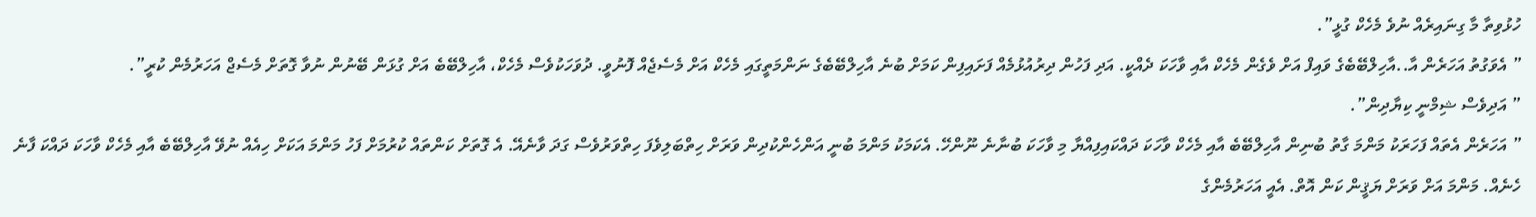ހުޅުވިތާ މާ ގިނައިރެއް ނުވެ މެހެކް ގުޅީ”.
” އެވަގުތު އަހަރެން އާ..އާހިލްބޭބެގެ ވައިފް އަށް ވެގެން މެހެކް އާއި ވާހަކަ ދެއްކީ. އަދި ފަހުން ދިރުއުޅުމެއް ފަށައިފިން ކަމަށް ބުނެ އާހިލްބޭބެގެ ނަންމަތީގައި މެހެކް އަށް މެސެޖެއް ފޮނުވީ. ދުވަހަކުވެސް މެހެކް، އާހިލްބޭބެ އަށް ގުޅަން ބޭނުން ނުވާ ގޮތަށް މެސެޖް އަހަރުމެން ކުރީ”.
” އަދިވެސް ޝިމްނީ ކިޔާދިން”.
” އަހަރެން އެތައް ފަހަރަކު މަންމަ ގާތު ބުނިން އާހިލްބޭބެ އާއި މެހެކް ވާހަކަ ދައްކައިފިއްޔާ މި ވާހަކަ ބުނާނެ ނޫންހޭ. އެކަމަކު މަންމަ ބުނީ އަންހެންކުދިން ވަރަށް ހިތްބަލިވެފަ ހިތްވަރުވެސް ގަދަ ވާނެއޭ. އެ ގޮތަށް ކަންތައް ކުރުމަށް ފަހު މަންމަ އަކަށް ހިއެއް ނުވޭ އާހިލްބޭބެ އާއި މެހެކް ވާހަކަ ދައްކަ ފާނެ ހެނެއް. މަންމަ އަށް ވަރަށް ޔަޤީން ކަން އޮތް. އެއީ އަހަރުމެންގެ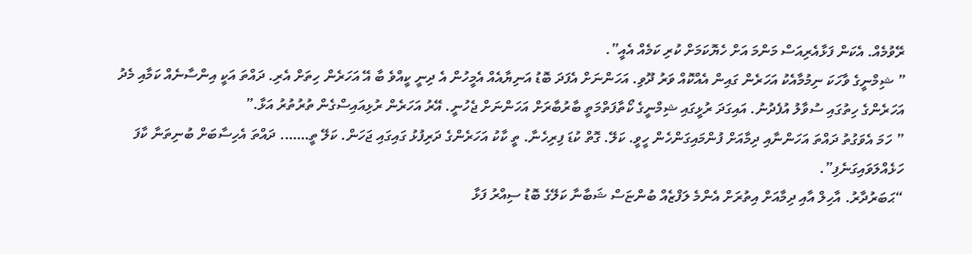ރޭވުމެއް. އެކަން ފަޅާއެރިއަސް މަންމަ އަށް ހެޔޮކަމަށް ކުރި ކަމެއް އެއީ”.
” ޝިމްނީގެ ވާހަކަ ނިމުމާއެކު އަހަރެން ގައިން އެއްކޮއް ވަރު ދޫވި. އަހަންނަށް އެފަދަ ބޮޑު އަނިޔާއެއް އެމީހުން އެ ދިނީ ކީއްވެ ބާ އޭ އަހަރެން ހިތަށް އެރި. ދައްތަ އަކީ އިންސާނެއް ކަމާއި މެދު އަހަރެންގެ ހިތުގައި ސުވާލު އުފެދުނު. އައިގަދަ ރުޅީގައި ޝިމްނީގެ ކޯތާފަތްމަތީ ބާރުބާރަށް އަހަންނަށް ޖެހުނީ. އޭރު އަހަރެން ރުޅިއައިސްގެން ތުރުތުރު އަޅާ.”
” ހަމަ އެވަގުތު ދައްތަ އަހަންނާއި ދިމާއަށް ފުންމައިގަންހެން ހީވީ. ކަލޭ. ގޮތް ކުޑަ ފިރިހެނާ. ތީ ކާކު އަހަރެންގެ ދަރިފުޅު ގައިގައި ޖަހަން. ކަލޭ ތީ……. ދައްތަ އެހިސާބަށް ބުނިތަނާ ކާފަ ހަޅެއްލަވައިގަނެފި”.
“ޙަބަރުދާރު. އާހިލް އާއި ދިމާއަށް އިތުރަށް އެންމެ ލަފްޒެއް ބުންޏަސް ޝަބާނާ ކަލޭގެ ބޮޑު ސިއްރު ފަޅާ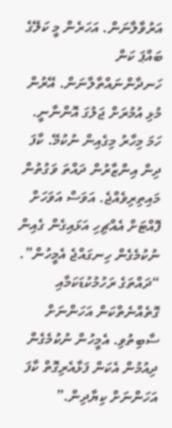އަރުވާލާނަން. އަހަރެން މީ ކަލޭގެ ބައްޕަ ކަން ހަނދާންނައްތާލާނަން. އޭރުން މުޅި އުމުރަށް ޖަލުގަ އޮންނާނީ. ހަމަ މިހާރު މިގެއިން ނުކުމޭ. ކާފަ ދިން އިންޒާރުން ދައްތަ ވަގުތުން މައިތިރިވެއްޖެ. އަވަސް އަވަހަށް ފޮއްޓަށް އެއްޗިހި އަޅައިގެން ގެއިން ނުކުމެގެން ހިނގައްޖެ އެމީހުން”.
“ދައްތަގެ ރަހުމުކުޑަކަމާއި ގޮތެއްނެތްކަން އަހަންނަށް ސާބިތުވި. އެމީހުން ނުކުމެގެން ދިއުމުން އެކަން ފަޅާއެރިގޮތް ކާފަ އަހަންނަށް ކިޔާދިން.”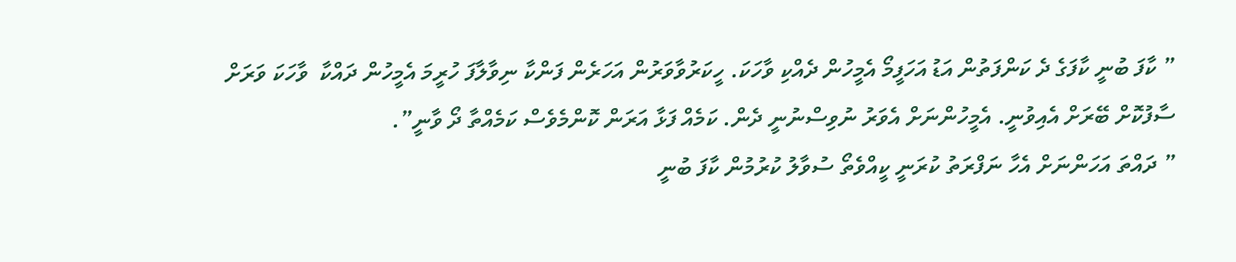” ކާފަ ބުނީ ކާފަގެ ދެ ކަންފަތުން އަޑު އަހަފީމޯ އެމީހުން ދެއްކި ވާހަކަ. ހީކަރުވާވަރުން އަހަރެން ފަންކާ ނިވާލާފަ ހުރީމަ އެމީހުން ދައްކާ  ވާހަކަ ވަރަށް ސާފުކޮށް ބޭރަށް އެއިވުނީ. އެމީހުންނަށް އެވަރު ނުވިސްނުނީ ދެން. ކަމެއް ފަޅާ އަރަން ކޮންމެވެސް ކަމެއްތާ ދޯ ވާނީ”.
” ދައްތަ އަހަންނަށް އެހާ ނަފްރަތު ކުރަނީ ކީއްވެތޯ ސުވާލު ކުރުމުން ކާފަ ބުނީ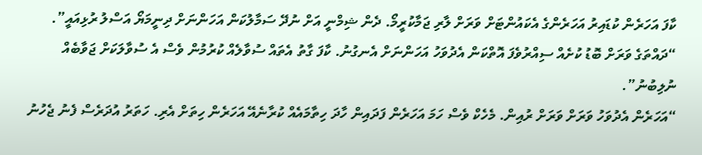ކާފަ އަހަރެން ކުޑައިރު އަހަރެންގެ އެކައުންޓަށް ވަރަށް ލާރި ޖަމާކުރީމޯ. ދެން ޝިމްނީ އަށް ނުދޭ ސަމާލުކަން އަހަންނަށް ދިނީމަޔޯ އަސްލު ރުޅިއައީ”.
“ދައްތަގެ ވަރަށް ބޮޑު ކުށެއް ސިއްރުވެފަ އޮތްކަން އެދުވަހު އަހަންނަށް އެނގުނު. ކާފަ ގާތު އެތައް ސުވާލެއް ކުރުމުން ވެސް އެ ސުވާލަކަށް ޖަވާބެއް ނުލިބުނު”.
“އަހަރެން އެދުވަހު ވަރަށް ވަރަށް ރުއިން. މެހެކް ވެސް ހަމަ އަހަރެން ފަދައިން ހާދަ ހިތާމައެއް ކުރާނެއޭ އަހަރެން ހިތަށް އެރި. ހަތަރު އުދަރެސް ފެނު ޖެހުނު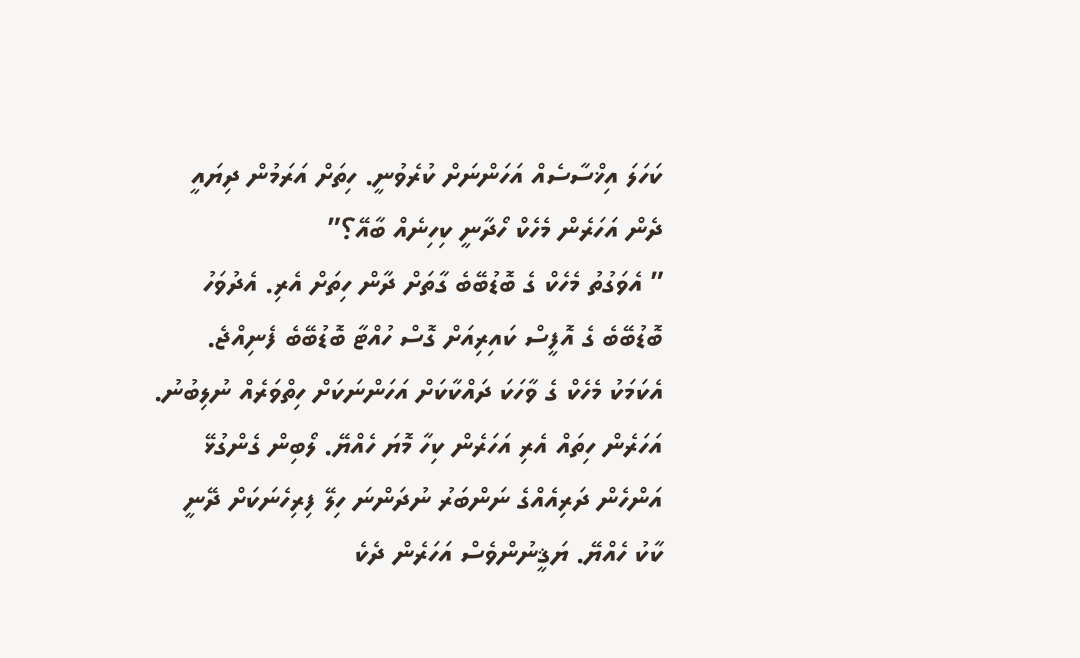ކަހަލަ އިޚްސާސެއް އަހަންނަށް ކުރެވުނީ. ހިތަށް އަރަމުން ދިޔައީ ދެން އަހަރެން މެހެކް ހޯދާނީ ކިހިނެއް ބާއޭ؟”
” އެވަގުތު މެހެކް ގެ ބޮޑުބޭބެ ގާތަށް ދާން ހިތަށް އެރި. އެދުވަހު ބޮޑުބޭބެ ގެ އޮފީސް ކައިރިއަށް ގޮސް ހުއްޓާ ބޮޑުބޭބެ ފެނިއްޖެ. އެކަމަކު މެހެކް ގެ ވާހަކަ ދައްކާކަށް އަހަންނަކަށް ހިތްވަރެއް ނުލިބުނު. އަހަރެން ހިތައް އެރި އަހަރެން ކިހާ މޮޔަ ހެއްޔޭ. ލޯބިން ގެންގުޅޭ އަންހެން ދަރިއެއްގެ ނަންބަރު ނުދަންނަ ހިލޭ ފިރިހެނަކަށް ދޭނީ ކާކު ހެއްޔޭ. ޔަޤީނުންވެސް އަހަރެން ދެކެ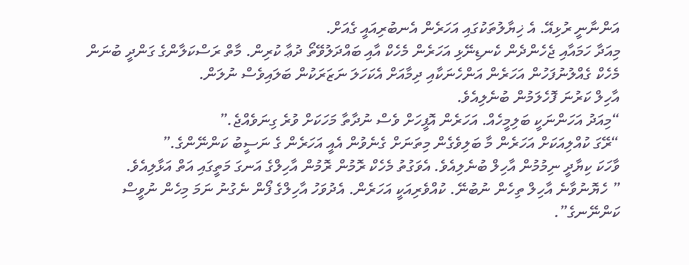އަންނާނީ ރުޅިއޭ. އެ ޚިޔާލުތަކުގައި އަހަރެން އެނބުރިއައީ ގެއަށް.
މިއަދާ ހަމައާއި ޖެހެންދެން ކެނޑިނޭޅި އަހަރެން މެހެކް އާއި ބައްދަލުވޭތޯ ދުޢާ ކުރިން. މާތް ރަސްކަލާންގެ ގަންދީ ބުނަން މެހެކް ގެއްލުނުފަހުން އަހަރެން އަންހެނަކާއި ދިމާއަށް އެކަހަލަ ނަޒަރަކުން ބަލައިވެސް ނުލަން.
އާހިލް ކަރުނަ ފޮހެލަމުން ބުނެލިއެވެ.
“މިއަދު އަހަންނަކީ ބަލިމީހެއް. އަހަރެން އޮފީހަށް ވެސް ނުދާތާ މަހަކަށް ވުރެ ގިނަވެއްޖެ.”
“ރޭގަ ކުއްލިއަކަށް އަހަރެން މާ ބަލިވެގެން މިތަނަށް ގެނެވުން އެއީ އަހަރެން ގެ ނަސީބު ކަންނޭންގެ.”
ވާހަކަ ކިޔާދީ ނިމުމުން އާހިލް ބުނެލިއެވެ. އެވަގުތު މެހެކް ރޮމުން ރޮމުން އާހިލްގެ އަނގަ މަތީގައި އަތް އަޅާލިއެވެ.
” ހެޔޮނުވާނެ އާހިލް ތިހެން ނުބުނޭ. ކުއްވެރިއަކީ އަހަރެން. އެދުވަހު އާހިލްގެ ފޯން ނެގުނު ނަމަ މިހެން ނުވީސް ކަންނޭނގެ”.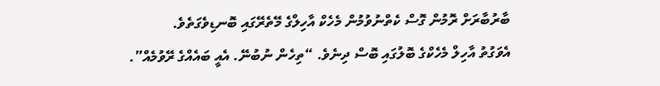ބާރުބާރަށް ރޮމުން ގޮސް ކެތްނުވުމުން މެހެކް އާހިލްގެ މޭތެރޭގައި ބޮނޑިވެގަތެވެ.
އެވަގުތު އާހިލް މެހެކްގެ ބޮލުގައި ބޮސް ދިނެވެ. “ތިހެން ނުބުނޭ. އެއީ ބައެއްގެ ރޭވުމެއް”.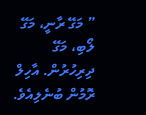” މަގޭ ރާނީ، މަގޭ ލޯބި، މަގޭ ދިރިހުރުން. އާހިލް ރޮމުން ބުނެލިއެވެ.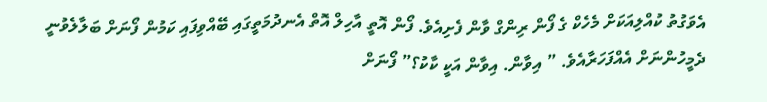އެވަގުތު ކުއްލިއަކަށް މެހެކް ގެ ފޯން ރިންގް ވާން ފެށިއެވެ. ފޯން އޮތީ އާހިލް އޮތް އެނދުމަތީގައި ބޭއްވިފައި ކަމުން ފޯނަށް ބަލާލެވުނީ ދެމީހުންނަށް އެއްފަހަރާއެވެ. ” އިވާން. އިވާން އަކީ ކާކު؟” ފޯނަށް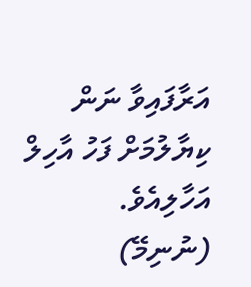އަރާފައިވާ ނަން ކިޔާލުމަށް ފަހު އާހިލް އަހާލިއެވެ.
(ނުނިމޭ)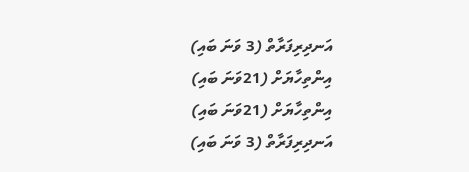އަނދިރިފަރާތް (3 ވަނަ ބައި)
އިންތިހާޔަށް (21ވަނަ ބައި)
އިންތިހާޔަށް (21ވަނަ ބައި)
އަނދިރިފަރާތް (3 ވަނަ ބައި)